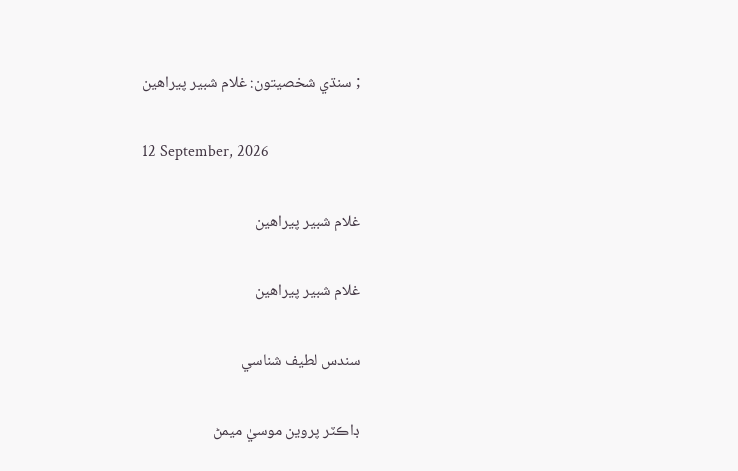; سنڌي شخصيتون: غلام شبير پيراهين

12 September, 2026

غلام شبير پيراهين

غلام شبير پيراهين

سندس لطيف شناسي

ڊاڪٽر پروين موسيٰ ميمڻ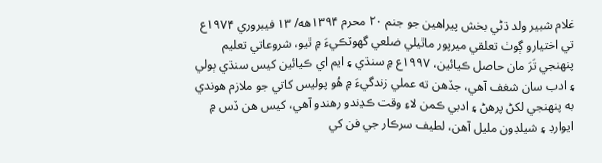غلام شبير ولد ڌڻي بخش پيراهين جو جنم ۲۰ محرم ۱۳۹۴هه/ ۱۳ فيبروري ۱۹۷۴ع تي اختيارو ڳوٺ تعلقي ميرپور ماٿيلي ضلعي گهوٽڪيءَ ۾ ٿيو، شروعاتي تعليم پنهنجي تَرَ مان حاصل ڪيائين، ۱۹۹۷ع ۾ سنڌي ۽ ايم اي ڪيائين کيس سنڌي ٻولي ۽ ادب سان شغف آهي، جڏهن ته عملي زندگيءَ ۾ هُو پوليس کاتي جو ملازم هوندي به پنهنجي لکڻ پرهڻ ۽ ادبي ڪمن لاءِ وقت ڪڍندو رهندو آهي، کيس هن ڏس ۾ ايوارڊ ۽ شيلڊون مليل آهن، لطيف سرڪار جي فن کي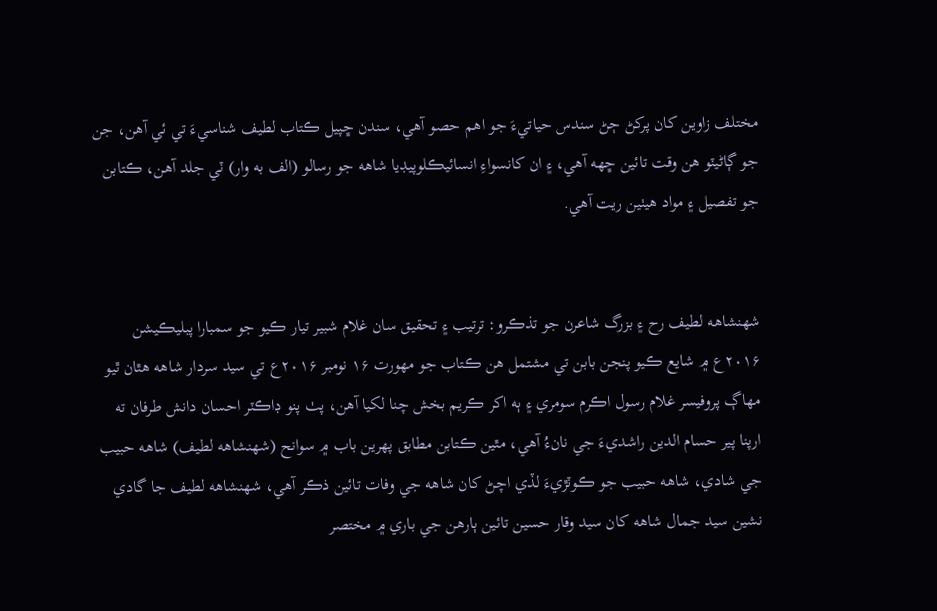مختلف زاوين کان پرکڻ ڄڻ سندس حياتيءَ جو اهم حصو آهي، سندن ڇپيل ڪتاب لطيف شناسيءَ تي ئي آهن، جن جو ڳاڻيٽو هن وقت تائين ڇهه آهي، ۽ ان کانسواءِ انسائيڪلوپيڊيا شاهه جو رسالو (الف به وار) ٽي جلد آهن، ڪتابن جو تفصيل ۽ مواد هيٺين ريت آهي.


شهنشاهه لطيف رح ۽ بزرگ شاعرن جو تذڪرو: ترتيب ۽ تحقيق سان غلام شبير تيار ڪيو جو سمبارا پبليڪيشن ۲۰۱۶ع ۾ شايع ڪيو پنجن بابن تي مشتمل هن ڪتاب جو مهورت ۱۶ نومبر ۲۰۱۶ع تي سيد سردار شاهه هٿان ٿيو مهاڳ پروفيسر غلام رسول اڪرم سومري ۽ ٻه اکر ڪريم بخش چنا لکيا آهن، پٺ پنو ڊاڪٽر احسان دانش طرفان ته ارپنا پير حسام الدين راشديءَ جي نانءُ آهي، مٿين ڪتابن مطابق پهرين باب ۾ سوانح (شهنشاهه لطيف) شاهه حبيب جي شادي، شاهه حبيب جو ڪوٽڙيءَ لڏي اچڻ کان شاهه جي وفات تائين ذڪر آهي، شهنشاهه لطيف جا گادي نشين سيد جمال شاهه کان سيد وقار حسين تائين ٻارهن جي باري ۾ مختصر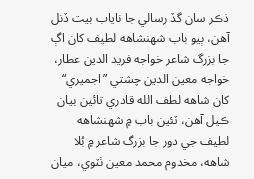ذڪر سان گڏ رسالي جا ناياب بيت ڏنل آهن، ٻيو باب شهنشاهه لطيف کان اڳ جا بزرگ شاعر خواجه فريد الدين عطار، خواجه معين الدين چشتي ”اجميري“ کان شاهه لطف الله قادري تائين بيان ڪيل آهن، ٽئين باب ۾ شهنشاهه لطيف جي دور جا بزرگ شاعر ۾ بُلا شاهه، مخدوم محمد معين ٺٽوي، ميان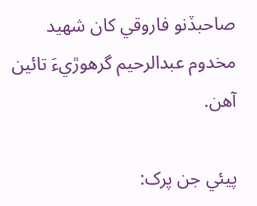صاحبڏنو فاروقي کان شهيد مخدوم عبدالرحيم گرهوڙيءَ تائين آهن.

پيئي جن پرک: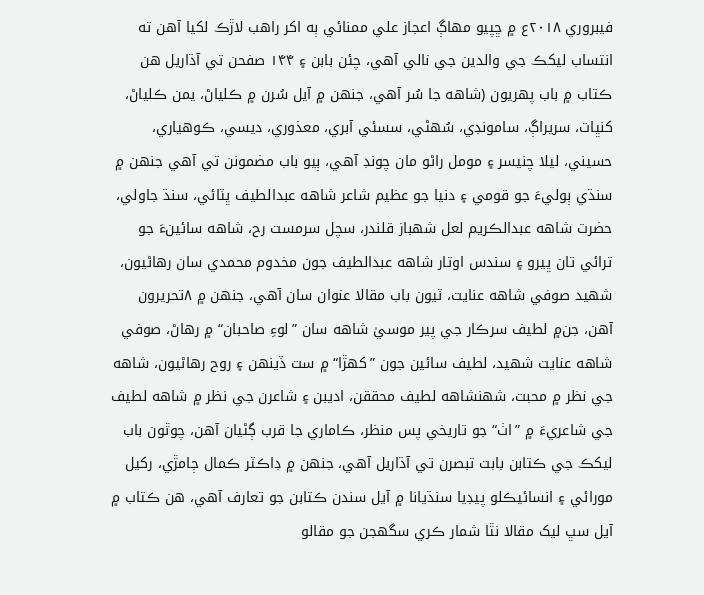فيبروري ۲۰۱۸ع ۾ ڇپيو مهاڳ اعجاز علي ممنائي ٻه اکر راهب لاڙڪ لکيا آهن ته انتساب ليکڪ جي والدين جي نالي آهي، چئن بابن ۽ ۱۴۴ صفحن تي آڌاريل هن ڪتاب ۾ باب پهريون (شاهه جا سُر آهي، جنهن ۾ آيل سُرن ۾ ڪلياڻ، يمن ڪلياڻ، کنڀات، سريراڳ، سامونڊي، سُهڻي، سسئي آبري، معذوري، ديسي، ڪوهياري، حسيني، ليلا چنيسر ۽ مومل راڻو مان چونڊ آهي، ٻيو باب مضمونن تي آهي جنهن ۾ سنڌي ٻوليءَ جو قومي ۽ دنيا جو عظيم شاعر شاهه عبدالطيف ڀٽائي، سنڌ جاولي، حضرت شاهه عبدالڪريم لعل شهباز قلندر، سچل سرمست رح، شاهه سائينءَ جو ترائي تان ڀيرو ۽ سندس اوتار شاهه عبدالطيف جون مخدوم محمدي سان رهاڻيون، شهيد صوفي شاهه عنايت، ٽيون باب مقالا عنوان سان آهي، جنهن ۾ ۸تحريرون آهن، جن۾ لطيف سرڪار جي پير موسيٰ شاهه سان ”لوءِ صاحبان“ ۾ رهاڻ، صوفي شاهه عنايت شهيد، لطيف سائين جون ”کهڙا“ ۾ ست ڏينهن ۽ روح رهاڻيون، شاهه جي نظر ۾ محبت، شهنشاهه لطيف محققن، اديبن ۽ شاعرن جي نظر ۾ شاهه لطيف جي شاعريءَ ۾ ”اٺ“ جو تاريخي پس منظر، ڪاماري جا قرب ڳڻيان آهن، چوٿون باب ليکڪ جي ڪتابن بابت تبصرن تي آڌاريل آهي، جنهن ۾ ڊاڪٽر ڪمال ڄامڙي، رکيل مورائي ۽ انسائيڪلو پيڊيا سنڌيانا ۾ آيل سندن ڪتابن جو تعارف آهي، هن ڪتاب ۾ آيل سڀ ليک مقالا نٿا شمار ڪري سگهجن جو مقالو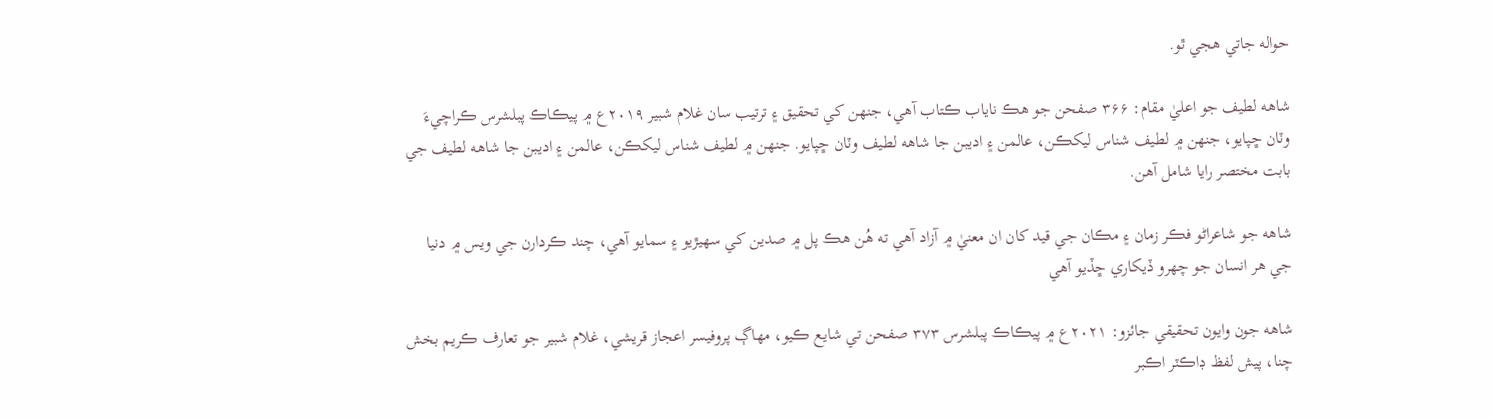حواله جاتي هجي ٿو.

شاهه لطيف جو اعليٰ مقام: ۳۶۶ صفحن جو هڪ ناياب ڪتاب آهي، جنهن کي تحقيق ۽ ترتيب سان غلام شبير ۲۰۱۹ع ۾ پيڪاڪ پبلشرس ڪراچيءَ  وٽان ڇپايو، جنهن ۾ لطيف شناس ليکڪن، عالمن ۽ اديبن جا شاهه لطيف وٽان ڇپايو. جنهن ۾ لطيف شناس ليکڪن، عالمن ۽ اديبن جا شاهه لطيف جي بابت مختصر رايا شامل آهن.

شاهه جو شاعراڻو فڪر زمان ۽ مڪان جي قيد کان ان معنيٰ ۾ آزاد آهي ته هُن هڪ پل ۾ صدين کي سهيڙيو ۽ سمايو آهي، چند ڪردارن جي ويس ۾ دنيا جي هر انسان جو چهرو ڏيکاري ڇڏيو آهي

شاهه جون وايون تحقيقي جائزو: ۲۰۲۱ع ۾ پيڪاڪ پبلشرس ۳۷۳ صفحن تي شايع ڪيو، مهاڳ پروفيسر اعجاز قريشي، غلام شبير جو تعارف ڪريم بخش چنا، پيش لفظ ڊاڪٽر اڪبر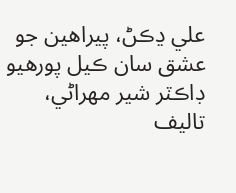علي ڍڪڻ، پيراهين جو عشق سان ڪيل پورهيو ڊاڪٽر شير مهراڻي، تاليف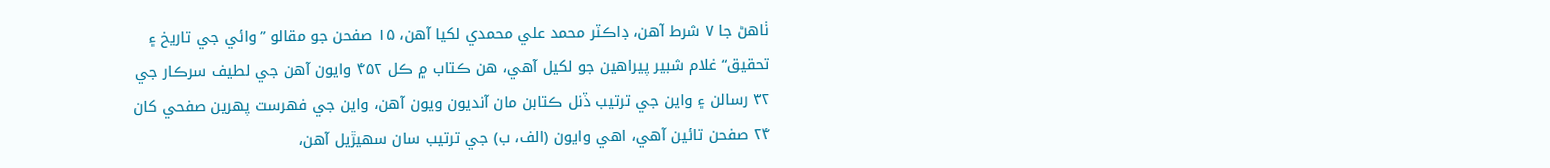ٺاهڻ جا ۷ شرط آهن، ڊاڪٽر محمد علي محمدي لکيا آهن، ۱۵ صفحن جو مقالو ”وائي جي تاريخ ۽ تحقيق“ غلام شبير پيراهين جو لکيل آهي، هن ڪتاب ۾ ڪل ۴۵۲ وايون آهن جي لطيف سرڪار جي ۳۲ رسالن ۽ واين جي ترتيب ڏنل ڪتابن مان آنديون ويون آهن، واين جي فهرست پهرين صفحي کان ۲۴ صفحن تائين آهي، اهي وايون (الف، ب) جي ترتيب سان سهيڙيل آهن،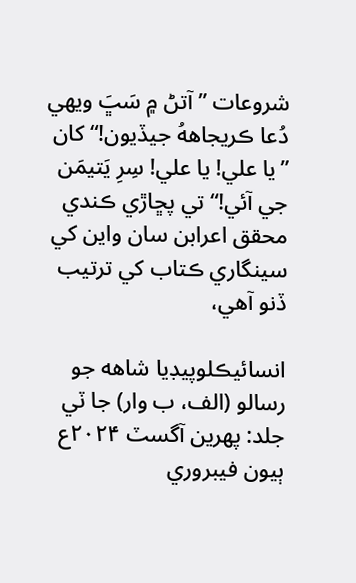شروعات ”آتڻ ۾ سَڀَ ويهي دُعا ڪريجاههُ جيڏيون!“ کان ”يا علي! يا علي! سِرِ يَتيمَن جي آئي!“ تي پڇاڙي ڪندي محقق اعرابن سان واين کي سينگاري ڪتاب کي ترتيب ڏنو آهي،

انسائيڪلوپيڊيا شاهه جو رسالو (الف، ب وار) جا ٽي جلد: پهرين آگسٽ ۲۰۲۴ع ٻيون فيبروري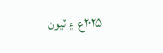۲۰۲۵ع  ۽ ٽيون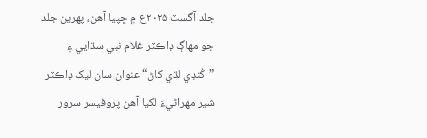جلد آگسٽ ۲۰۲۵ع ۾ ڇپيا آهن، پهرين جلد جو مهاڳ ڊاڪٽر غلام نبي سڌايي ۽ ”کُنڊي لڌي کاڻ“ عنوان سان ليک ڊاڪٽر شير مهراڻيءَ لکيا آهن پروفيسر سرور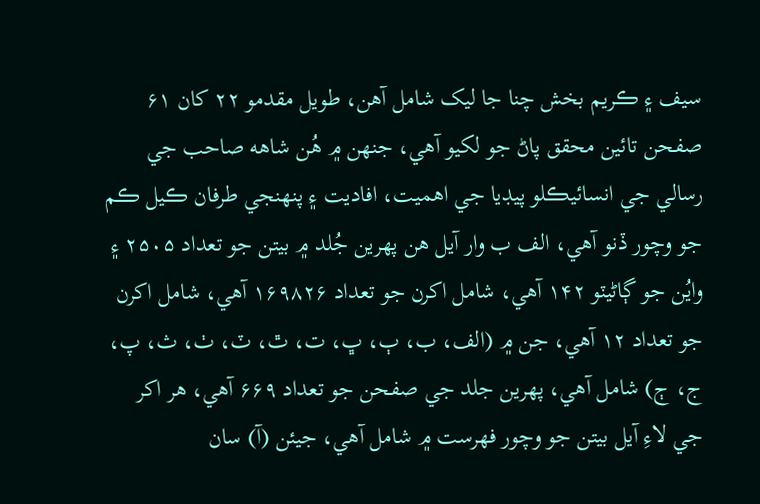سيف ۽ ڪريم بخش چنا جا ليک شامل آهن، طويل مقدمو ۲۲ کان ۶۱ صفحن تائين محقق پاڻ جو لکيو آهي، جنهن ۾ هُن شاهه صاحب جي رسالي جي انسائيڪلو پيڊيا جي اهميت، افاديت ۽ پنهنجي طرفان ڪيل ڪم جو وچور ڏنو آهي، الف ب وار آيل هن پهرين جُلد ۾ بيتن جو تعداد ۲۵۰۵ ۽ وايُن جو ڳاڻيٽو ۱۴۲ آهي، شامل اکرن جو تعداد ۱۶۹۸۲۶ آهي، شامل اکرن جو تعداد ۱۲ آهي، جن ۾ (الف، ب، ٻ، ڀ، ت، ٿ، ٽ، ٺ، ث، پ، ج، ڄ) شامل آهي، پهرين جلد جي صفحن جو تعداد ۶۶۹ آهي، هر اکر جي لاءِ آيل بيتن جو وچور فهرست ۾ شامل آهي، جيئن (آ) سان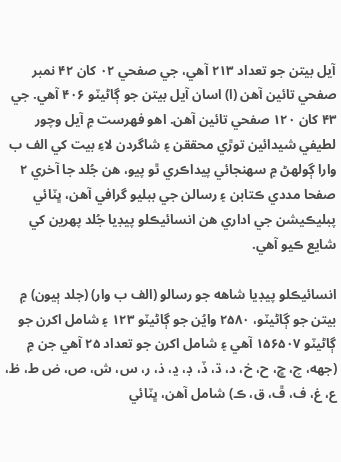آيل بيتن جو تعداد ۲۱۳ آهي، جي صفحي ۰۲ کان ۴۲ نمبر صفحي تائين آهن (ا) اسان آيل بيتن جو ڳاڻيٽو ۴۰۶ آهي. جي ۴۳ کان ۱۲۰ صفحي تائين آهن. اهو فهرست ۾ آيل وچور لطيفي شيدائين توڙي محققن ۽ شاگردن لاءِ بيت کي الف ب وارا ڳولهڻ ۾ سهنجائي پيداڪري ٿو پيو، هن جُلد جا آخري ۲ صفحا مددي ڪتابن ۽ رسالن جي ببليو گرافي آهن، ڀٽائي پبليڪيشن جي اداري هن انسائيڪلو پيڊيا جُلد پهرين کي شايع ڪيو آهي.

انسائيڪلو پيڊيا شاهه جو رسالو (الف ب وار) (جلد ٻيون) ۾ بيتن جو ڳاڻيٽو، ۲۵۸۰ وايُن جو ڳاڻيٽو ۱۲۳ ۽ شامل اکرن جو ڳاڻيٽو ۱۵۶۵۰۷ آهي ۽ شامل اکرن جو تعداد ۲۵ آهي جن ۾ (جهه، چ، ڇ، ح، خ، د، ڌ، ڏ، ڊ، ڍ، ذ، ر، س، ش، ص، ض ط، ظ، ع، غ، ف، ڦ، ق، ڪ) شامل آهن، ڀٽائي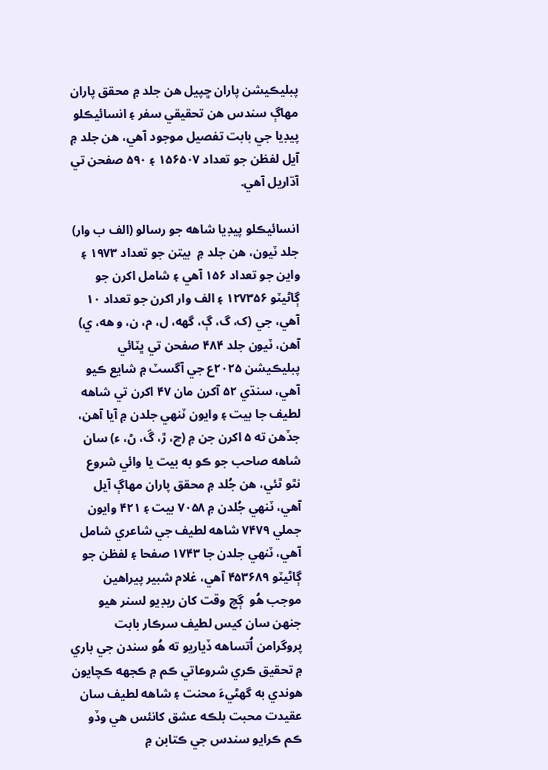پبليڪيشن پاران ڇپيل هن جلد ۾ محقق پاران مهاڳ سندس هن تحقيقي سفر ۽ انسائيڪلو پيڊيا جي بابت تفصيل موجود آهي، هن جلد ۾ آيل لفظن جو تعداد ۱۵۶۵۰۷ ۽ ۵۹۰ صفحن تي آڌاريل آهي.

انسائيڪلو پيڊيا شاهه جو رسالو (الف ب وار) جلد ٽيون، هن جلد ۾  بيتن جو تعداد ۱۹۷۳ ۽ واين جو تعداد ۱۵۶ آهي ۽ شامل اکرن جو ڳاڻيٽو ۱۲۷۳۵۶ ۽ الف وار اکرن جو تعداد ۱۰ آهي، جي (ک، گ، ڳ، گهه، ل، م، ن، و هه، ي) آهن، ٽيون جلد ۴۸۴ صفحن تي ڀٽائي پبليڪيشن ۲۰۲۵ع جي آگسٽ ۾ شايع ڪيو آهي، سنڌي ۵۲ آکرن مان ۴۷ اکرن تي شاهه لطيف جا بيت ۽ وايون ٽنهي جلدن ۾ آيا آهن، جڏهن ته ۵ اکرن جن ۾ (ڃ، ڙ، ڱ، ڻ، ء) سان شاهه صاحب جو ڪو به بيت يا وائي شروع نٿو ٿئي، هن جُلد ۾ محقق پاران مهاڳ آيل آهي، ٽنهي جُلدن ۾ ۷۰۵۸ بيت ۽ ۴۲۱ وايون جملي ۷۴۷۹ شاهه لطيف جي شاعري شامل آهي، ٽنهي جلدن جا ۱۷۴۳ صفحا ۽ لفظن جو ڳاڻيٽو ۴۵۳۶۸۹ آهي، غلام شبير پيراهين موجب هُو  ڳچ وقت کان ريڊيو لسنر هيو جنهن سان کيس لطيف سرڪار بابت پروگرامن اُتساهه ڏياريو ته هُو سندن جي باري ۾ تحقيق ڪري شروعاتي ڪم ۾ ڪجهه ڪچايون هوندي به گهڻيءَ محنت ۽ شاهه لطيف سان عقيدت محبت بلڪه عشق کانئس هي وڏو ڪم ڪرايو سندس جي ڪتابن ۾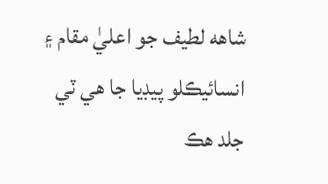شاهه لطيف جو اعليٰ مقام ۽ انسائيڪلو پيڊيا جا هي ٽي جلد هڪ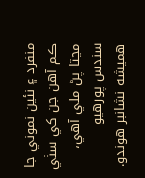منفرد ۽ نئين نموني جا ڪم آهن جن کي سٺي مڃتا پڻ ملي آهي، سندس پورهيو هميشه نشانبر هوندو.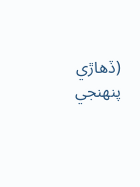(ڏھاڙي پنھنجي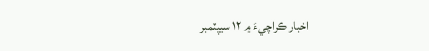اخبار ڪراچيءَ ۾ ۱۲ سيپٽمبر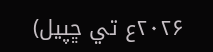۲۰۲۶ع تي ڇپيل)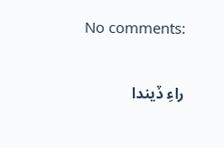No comments:

راءِ ڏيندا